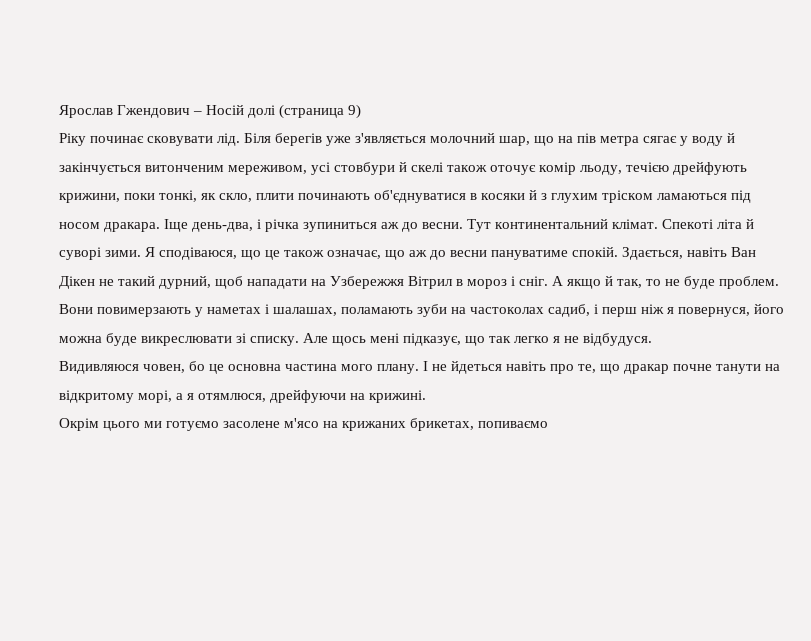Ярослав Гжендович – Носій долі (страница 9)
Ріку починає сковувати лід. Біля берегів уже з'являється молочний шар, що на пів метра сягає у воду й закінчується витонченим мереживом, усі стовбури й скелі також оточує комір льоду, течією дрейфують крижини, поки тонкі, як скло, плити починають об'єднуватися в косяки й з глухим тріском ламаються під носом дракара. Іще день-два, і річка зупиниться аж до весни. Тут континентальний клімат. Спекоті літа й суворі зими. Я сподіваюся, що це також означає, що аж до весни пануватиме спокій. Здається, навіть Ван Дікен не такий дурний, щоб нападати на Узбережжя Вітрил в мороз і сніг. А якщо й так, то не буде проблем. Вони повимерзають у наметах і шалашах, поламають зуби на частоколах садиб, і перш ніж я повернуся, його можна буде викреслювати зі списку. Але щось мені підказує, що так легко я не відбудуся.
Видивляюся човен, бо це основна частина мого плану. І не йдеться навіть про те, що дракар почне танути на відкритому морі, а я отямлюся, дрейфуючи на крижині.
Окрім цього ми готуємо засолене м'ясо на крижаних брикетах, попиваємо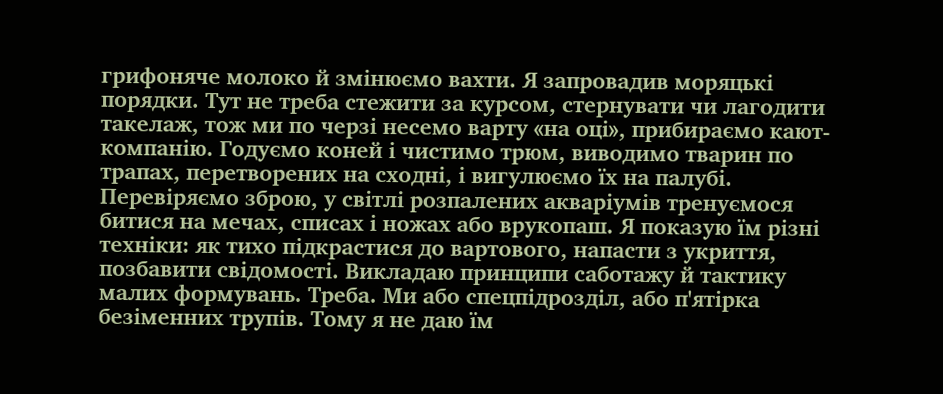грифоняче молоко й змінюємо вахти. Я запровадив моряцькі порядки. Тут не треба стежити за курсом, стернувати чи лагодити такелаж, тож ми по черзі несемо варту «на оці», прибираємо кают-компанію. Годуємо коней і чистимо трюм, виводимо тварин по трапах, перетворених на сходні, і вигулюємо їх на палубі. Перевіряємо зброю, у світлі розпалених акваріумів тренуємося битися на мечах, списах і ножах або врукопаш. Я показую їм різні техніки: як тихо підкрастися до вартового, напасти з укриття, позбавити свідомості. Викладаю принципи саботажу й тактику малих формувань. Треба. Ми або спецпідрозділ, або п'ятірка безіменних трупів. Тому я не даю їм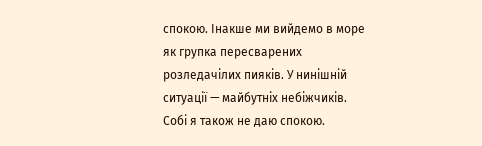спокою. Інакше ми вийдемо в море як групка пересварених розледачілих пияків. У нинішній ситуації — майбутніх небіжчиків.
Собі я також не даю спокою.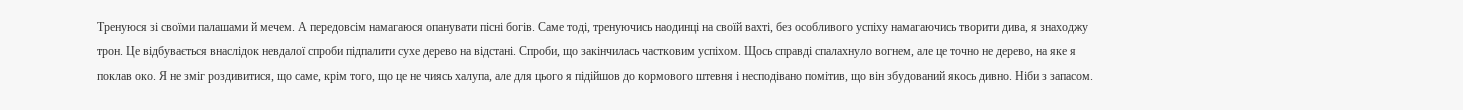Тренуюся зі своїми палашами й мечем. А передовсім намагаюся опанувати пісні богів. Саме тоді, тренуючись наодинці на своїй вахті, без особливого успіху намагаючись творити дива, я знаходжу трон. Це відбувається внаслідок невдалої спроби підпалити сухе дерево на відстані. Спроби, що закінчилась частковим успіхом. Щось справді спалахнуло вогнем, але це точно не дерево, на яке я поклав око. Я не зміг роздивитися, що саме, крім того, що це не чиясь халупа, але для цього я підійшов до кормового штевня і несподівано помітив, що він збудований якось дивно. Ніби з запасом.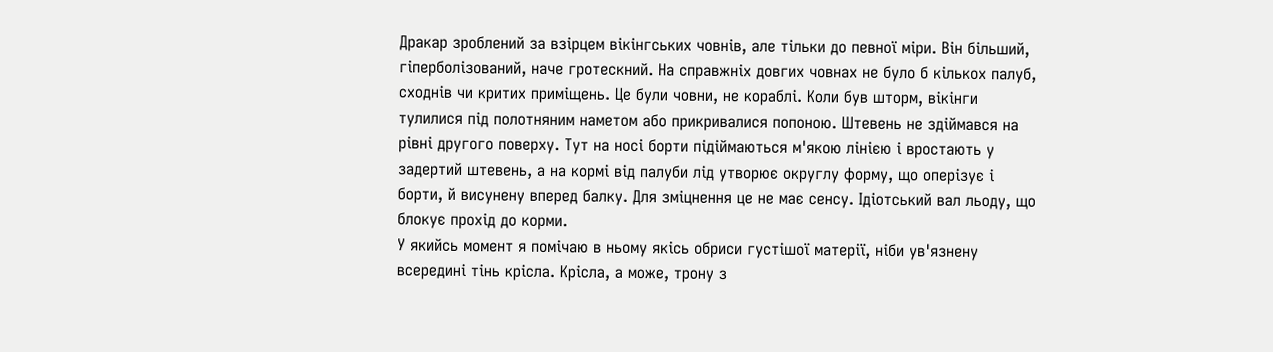Дракар зроблений за взірцем вікінгських човнів, але тільки до певної міри. Він більший, гіперболізований, наче гротескний. На справжніх довгих човнах не було б кількох палуб, сходнів чи критих приміщень. Це були човни, не кораблі. Коли був шторм, вікінги тулилися під полотняним наметом або прикривалися попоною. Штевень не здіймався на рівні другого поверху. Тут на носі борти підіймаються м'якою лінією і вростають у задертий штевень, а на кормі від палуби лід утворює округлу форму, що оперізує і борти, й висунену вперед балку. Для зміцнення це не має сенсу. Ідіотський вал льоду, що блокує прохід до корми.
У якийсь момент я помічаю в ньому якісь обриси густішої матерії, ніби ув'язнену всередині тінь крісла. Крісла, а може, трону з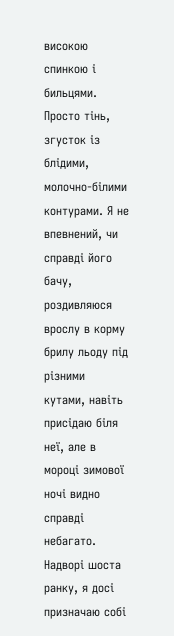високою спинкою і бильцями. Просто тінь, згусток із блідими, молочно-білими контурами. Я не впевнений, чи справді його бачу, роздивляюся врослу в корму брилу льоду під різними кутами, навіть присідаю біля неї, але в мороці зимової ночі видно справді небагато.
Надворі шоста ранку, я досі призначаю собі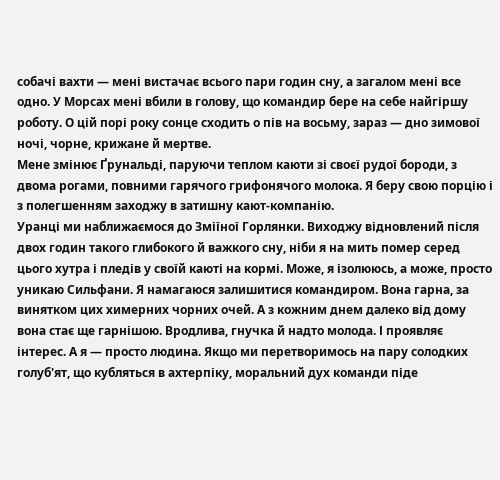собачі вахти — мені вистачає всього пари годин сну, а загалом мені все одно. У Морсах мені вбили в голову, що командир бере на себе найгіршу роботу. О цій порі року сонце сходить о пів на восьму, зараз — дно зимової ночі, чорне, крижане й мертве.
Мене змінює Ґрунальді, паруючи теплом каюти зі своєї рудої бороди, з двома рогами, повними гарячого грифонячого молока. Я беру свою порцію і з полегшенням заходжу в затишну кают-компанію.
Уранці ми наближаємося до Зміїної Горлянки. Виходжу відновлений після двох годин такого глибокого й важкого сну, ніби я на мить помер серед цього хутра і пледів у своїй каюті на кормі. Може, я ізолююсь, а може, просто уникаю Сильфани. Я намагаюся залишитися командиром. Вона гарна, за винятком цих химерних чорних очей. А з кожним днем далеко від дому вона стає ще гарнішою. Вродлива, гнучка й надто молода. І проявляє інтерес. А я — просто людина. Якщо ми перетворимось на пару солодких голуб'ят, що кубляться в ахтерпіку, моральний дух команди піде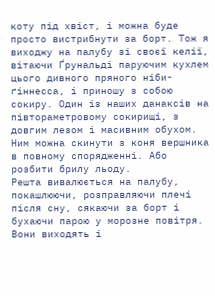коту під хвіст, і можна буде просто вистрибнути за борт. Тож я виходжу на палубу зі своєї келії, вітаючи Ґрунальді паруючим кухлем цього дивного пряного ніби-ґіннесса, і приношу з собою сокиру. Один із наших данаксів на півтораметровому сокирищі, з довгим лезом і масивним обухом. Ним можна скинути з коня вершника в повному спорядженні. Або розбити брилу льоду.
Решта вивалюється на палубу, покашлюючи, розправляючи плечі після сну, сякаючи за борт і бухаючи парою у морозне повітря. Вони виходять і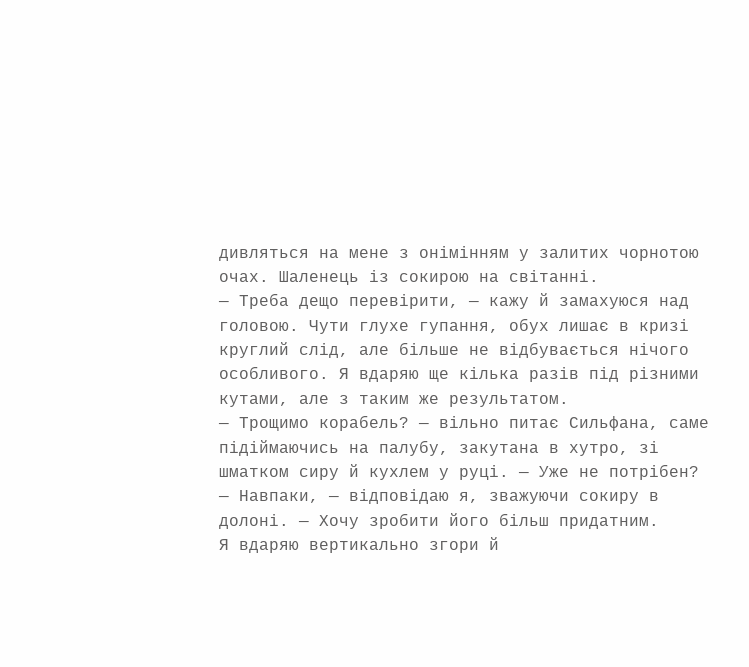дивляться на мене з онімінням у залитих чорнотою очах. Шаленець із сокирою на світанні.
— Треба дещо перевірити, — кажу й замахуюся над головою. Чути глухе гупання, обух лишає в кризі круглий слід, але більше не відбувається нічого особливого. Я вдаряю ще кілька разів під різними кутами, але з таким же результатом.
— Трощимо корабель? — вільно питає Сильфана, саме підіймаючись на палубу, закутана в хутро, зі шматком сиру й кухлем у руці. — Уже не потрібен?
— Навпаки, — відповідаю я, зважуючи сокиру в долоні. — Хочу зробити його більш придатним.
Я вдаряю вертикально згори й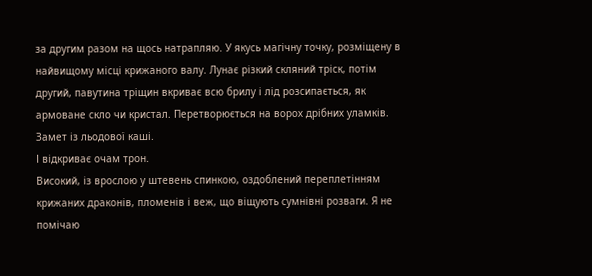за другим разом на щось натрапляю. У якусь магічну точку, розміщену в найвищому місці крижаного валу. Лунає різкий скляний тріск, потім другий, павутина тріщин вкриває всю брилу і лід розсипається, як армоване скло чи кристал. Перетворюється на ворох дрібних уламків. Замет із льодової каші.
І відкриває очам трон.
Високий, із врослою у штевень спинкою, оздоблений переплетінням крижаних драконів, пломенів і веж, що віщують сумнівні розваги. Я не помічаю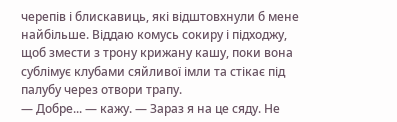черепів і блискавиць, які відштовхнули б мене найбільше. Віддаю комусь сокиру і підходжу, щоб змести з трону крижану кашу, поки вона сублімує клубами сяйливої імли та стікає під палубу через отвори трапу.
— Добре... — кажу. — Зараз я на це сяду. Не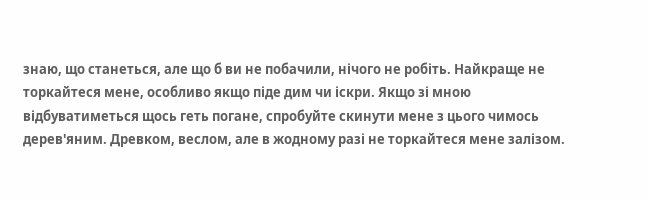знаю, що станеться, але що б ви не побачили, нічого не робіть. Найкраще не торкайтеся мене, особливо якщо піде дим чи іскри. Якщо зі мною відбуватиметься щось геть погане, спробуйте скинути мене з цього чимось дерев'яним. Древком, веслом, але в жодному разі не торкайтеся мене залізом.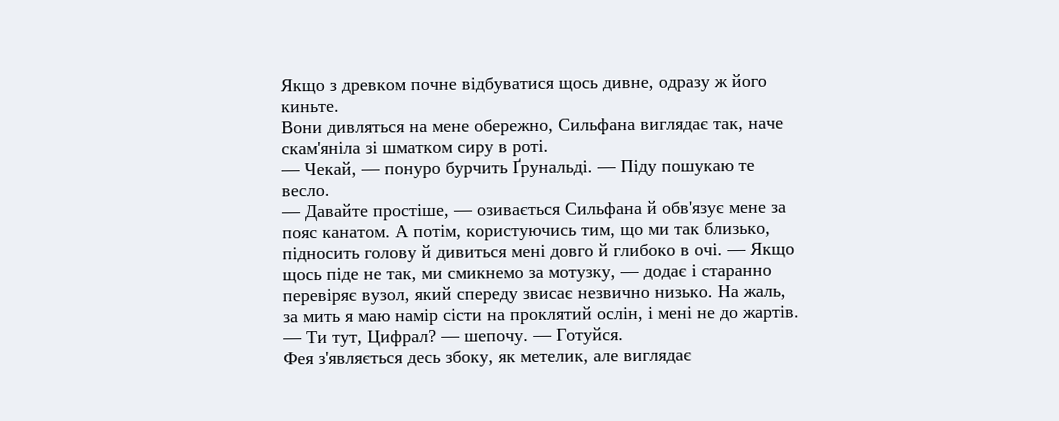Якщо з древком почне відбуватися щось дивне, одразу ж його киньте.
Вони дивляться на мене обережно, Сильфана виглядає так, наче скам'яніла зі шматком сиру в роті.
— Чекай, — понуро бурчить Ґрунальді. — Піду пошукаю те весло.
— Давайте простіше, — озивається Сильфана й обв'язує мене за пояс канатом. А потім, користуючись тим, що ми так близько, підносить голову й дивиться мені довго й глибоко в очі. — Якщо щось піде не так, ми смикнемо за мотузку, — додає і старанно перевіряє вузол, який спереду звисає незвично низько. На жаль, за мить я маю намір сісти на проклятий ослін, і мені не до жартів.
— Ти тут, Цифрал? — шепочу. — Готуйся.
Фея з'являється десь збоку, як метелик, але виглядає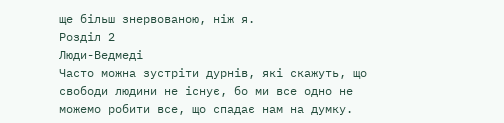ще більш знервованою, ніж я.
Розділ 2
Люди-Ведмеді
Часто можна зустріти дурнів, які скажуть, що свободи людини не існує, бо ми все одно не можемо робити все, що спадає нам на думку.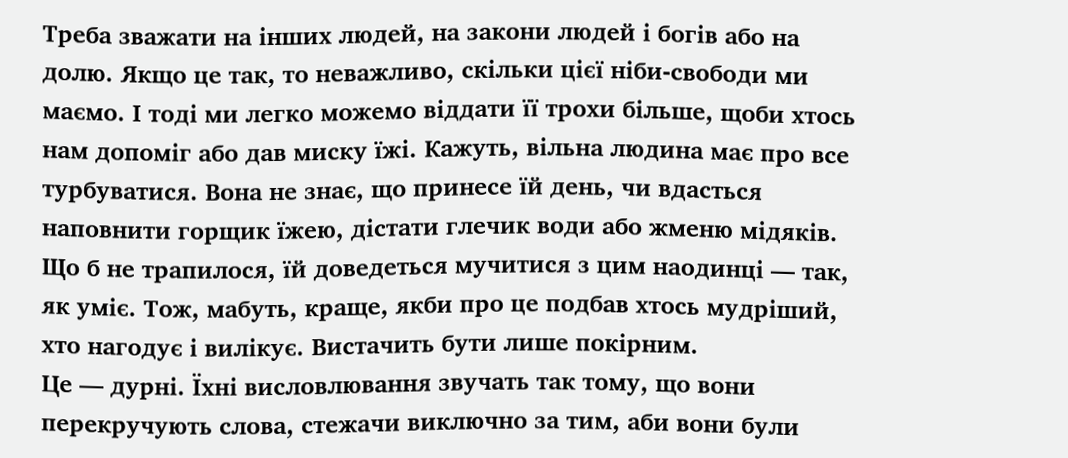Треба зважати на інших людей, на закони людей і богів або на долю. Якщо це так, то неважливо, скільки цієї ніби-свободи ми маємо. І тоді ми легко можемо віддати її трохи більше, щоби хтось нам допоміг або дав миску їжі. Кажуть, вільна людина має про все турбуватися. Вона не знає, що принесе їй день, чи вдасться наповнити горщик їжею, дістати глечик води або жменю мідяків. Що б не трапилося, їй доведеться мучитися з цим наодинці — так, як уміє. Тож, мабуть, краще, якби про це подбав хтось мудріший, хто нагодує і вилікує. Вистачить бути лише покірним.
Це — дурні. Їхні висловлювання звучать так тому, що вони перекручують слова, стежачи виключно за тим, аби вони були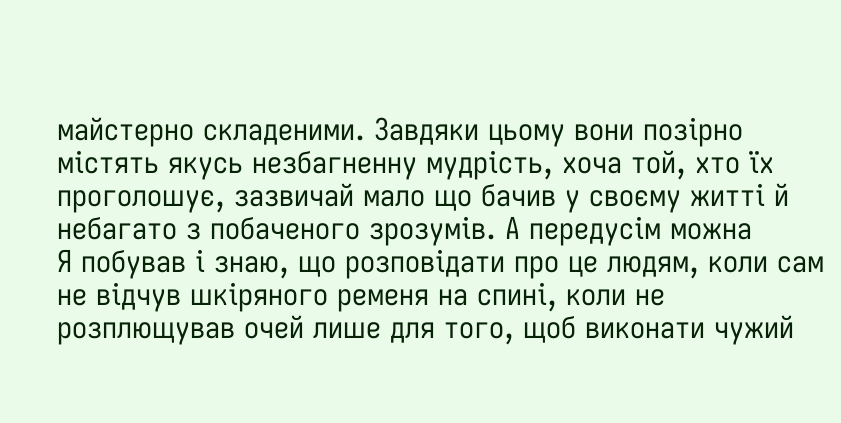майстерно складеними. Завдяки цьому вони позірно містять якусь незбагненну мудрість, хоча той, хто їх проголошує, зазвичай мало що бачив у своєму житті й небагато з побаченого зрозумів. А передусім можна
Я побував і знаю, що розповідати про це людям, коли сам не відчув шкіряного ременя на спині, коли не розплющував очей лише для того, щоб виконати чужий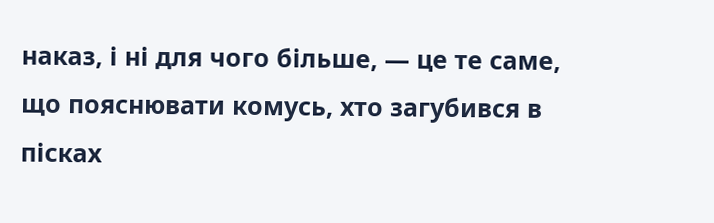наказ, і ні для чого більше, — це те саме, що пояснювати комусь, хто загубився в пісках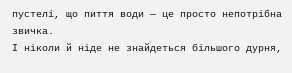пустелі, що пиття води — це просто непотрібна звичка.
І ніколи й ніде не знайдеться більшого дурня,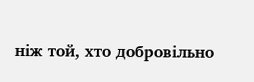ніж той, хто добровільно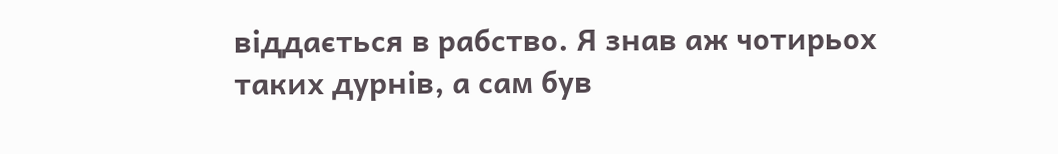віддається в рабство. Я знав аж чотирьох таких дурнів, а сам був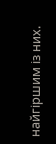найгіршим із них.